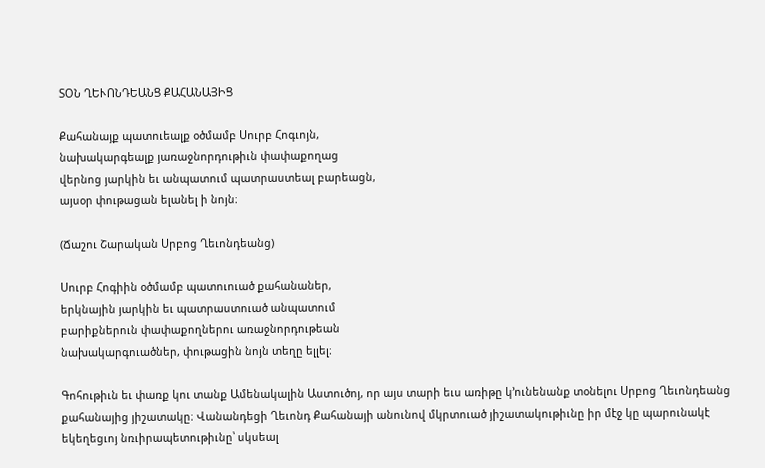ՏՕՆ ՂԵՒՈՆԴԵԱՆՑ ՔԱՀԱՆԱՅԻՑ

Քահանայք պատուեալք օծմամբ Սուրբ Հոգւոյն,
նախակարգեալք յառաջնորդութիւն փափաքողաց
վերնոց յարկին եւ անպատում պատրաստեալ բարեացն,
այսօր փութացան ելանել ի նոյն։

(Ճաշու Շարական Սրբոց Ղեւոնդեանց)

Սուրբ Հոգիին օծմամբ պատուուած քահանաներ,
երկնային յարկին եւ պատրաստուած անպատում
բարիքներուն փափաքողներու առաջնորդութեան
նախակարգուածներ, փութացին նոյն տեղը ելլել։

Գոհութիւն եւ փառք կու տանք Ամենակալին Աստուծոյ, որ այս տարի եւս առիթը կ՚ունենանք տօնելու Սրբոց Ղեւոնդեանց քահանայից յիշատակը։ Վանանդեցի Ղեւոնդ Քահանայի անունով մկրտուած յիշատակութիւնը իր մէջ կը պարունակէ եկեղեցւոյ նռւիրապետութիւնը՝ սկսեալ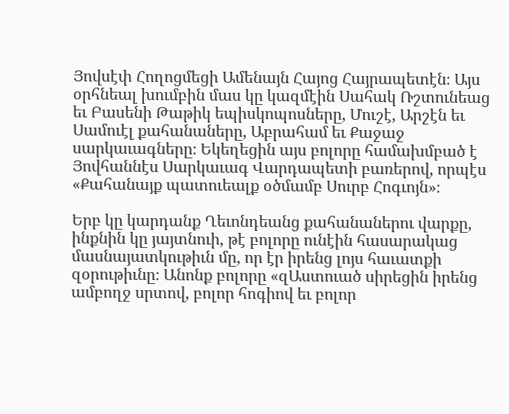Յովսէփ Հողոցմեցի Ամենայն Հայոց Հայրապետէն։ Այս օրհնեալ խումբին մաս կը կազմէին Սահակ Ռշտունեաց եւ Բասենի Թաթիկ եպիսկոպոսները, Մուշէ, Արշէն եւ Սամուէլ քահանաները, Աբրահամ եւ Քաջաջ սարկաւագները։ Եկեղեցին այս բոլորը համախմբած է Յովհաննէս Սարկաւագ Վարդապետի բառերով, որպէս «Քահանայք պատուեալք օծմամբ Սուրբ Հոգւոյն»։

Երբ կը կարդանք Ղեւոնդեանց քահանաներու վարքը, ինքնին կը յայտնուի, թէ բոլորը ունէին հասարակաց մասնայատկութիւն մը, որ էր իրենց լոյս հաւատքի զօրութիւնը։ Անոնք բոլորը «զԱստուած սիրեցին իրենց ամբողջ սրտով, բոլոր հոգիով եւ բոլոր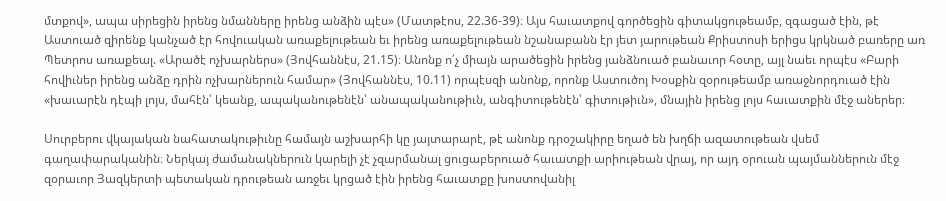մտքով», ապա սիրեցին իրենց նմանները իրենց անձին պէս» (Մատթէոս, 22.36-39)։ Այս հաւատքով գործեցին գիտակցութեամբ, զգացած էին, թէ Աստուած զիրենք կանչած էր հովուական առաքելութեան եւ իրենց առաքելութեան նշանաբանն էր յետ յարութեան Քրիստոսի երիցս կրկնած բառերը առ Պետրոս առաքեալ. «Արածէ ոչխարներս» (Յովհաննէս, 21.15)։ Անոնք ո՛չ միայն արածեցին իրենց յանձնուած բանաւոր հօտը, այլ նաեւ որպէս «Բարի հովիւներ իրենց անձը դրին ոչխարներուն համար» (Յովհաննէս, 10.11) որպէսզի անոնք, որոնք Աստուծոյ Խօսքին զօրութեամբ առաջնորդուած էին «խաւարէն դէպի լոյս, մահէն՝ կեանք, ապականութենէն՝ անապականութիւն, անգիտութենէն՝ գիտութիւն», մնային իրենց լոյս հաւատքին մէջ աներեր։

Սուրբերու վկայական նահատակութիւնը համայն աշխարհի կը յայտարարէ, թէ անոնք դրօշակիրը եղած են խղճի ազատութեան վսեմ գաղափարականին։ Ներկայ ժամանակներուն կարելի չէ չզարմանալ ցուցաբերուած հաւատքի արիութեան վրայ, որ այդ օրուան պայմաններուն մէջ զօրաւոր Յազկերտի պետական դրութեան առջեւ կրցած էին իրենց հաւատքը խոստովանիլ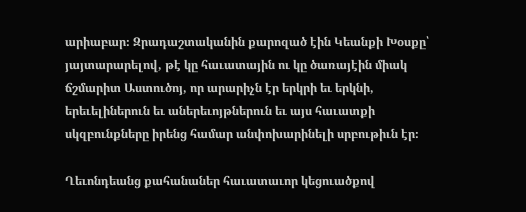արիաբար։ Զրադաշտականին քարոզած էին Կեանքի Խօսքը՝ յայտարարելով, թէ կը հաւատային ու կը ծառայէին միակ ճշմարիտ Աստուծոյ, որ արարիչն էր երկրի եւ երկնի, երեւելիներուն եւ աներեւոյթներուն եւ այս հաւատքի սկզբունքները իրենց համար անփոխարինելի սրբութիւն էր։

Ղեւոնդեանց քահանաներ հաւատաւոր կեցուածքով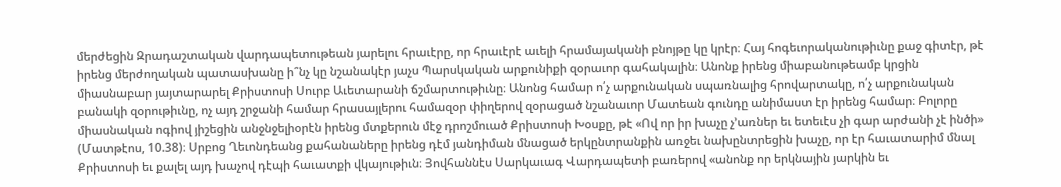մերժեցին Զրադաշտական վարդապետութեան յարելու հրաւէրը, որ հրաւէրէ աւելի հրամայականի բնոյթը կը կրէր։ Հայ հոգեւորականութիւնը քաջ գիտէր, թէ իրենց մերժողական պատասխանը ի՞նչ կը նշանակէր յաչս Պարսկական արքունիքի զօրաւոր գահակալին։ Անոնք իրենց միաբանութեամբ կրցին միասնաբար յայտարարել Քրիստոսի Սուրբ Աւետարանի ճշմարտութիւնը։ Անոնց համար ո՛չ արքունական սպառնալից հրովարտակը, ո՛չ արքունական բանակի զօրութիւնը, ոչ այդ շրջանի համար հրասայլերու համազօր փիղերով զօրացած նշանաւոր Մատեան գունդը անիմաստ էր իրենց համար։ Բոլորը միասնական ոգիով յիշեցին անջնջելիօրէն իրենց մտքերուն մէջ դրոշմուած Քրիստոսի Խօսքը, թէ «Ով որ իր խաչը չ՚առներ եւ ետեւէս չի գար արժանի չէ ինծի» (Մատթէոս, 10.38)։ Սրբոց Ղեւոնդեանց քահանաները իրենց դէմ յանդիման մնացած երկընտրանքին առջեւ նախընտրեցին խաչը, որ էր հաւատարիմ մնալ Քրիստոսի եւ քալել այդ խաչով դէպի հաւատքի վկայութիւն։ Յովհաննէս Սարկաւագ Վարդապետի բառերով «անոնք որ երկնային յարկին եւ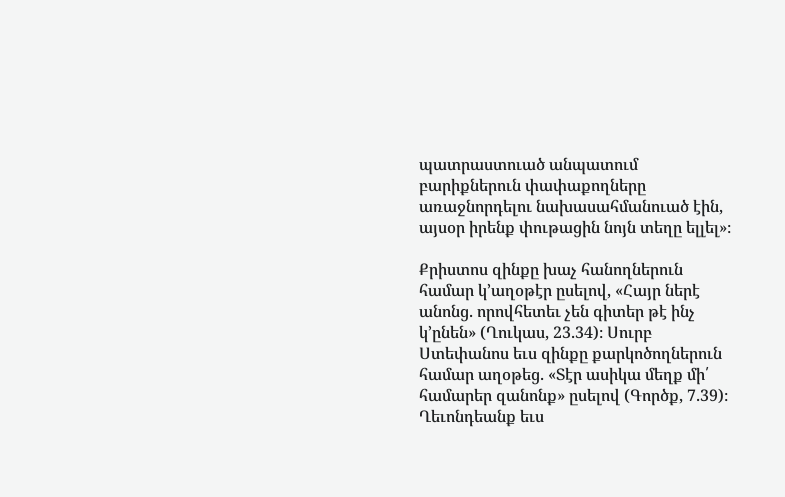պատրաստուած անպատում բարիքներուն փափաքողները առաջնորդելու նախասահմանուած էին, այսօր իրենք փութացին նոյն տեղը ելլել»։

Քրիստոս զինքը խաչ հանողներուն համար կ՚աղօթէր ըսելով, «Հայր ներէ անոնց. որովհետեւ չեն գիտեր թէ ինչ կ՚ընեն» (Ղուկաս, 23.34)։ Սուրբ Ստեփանոս եւս զինքը քարկոծողներուն համար աղօթեց. «Տէր ասիկա մեղք մի՛ համարեր զանոնք» ըսելով (Գործք, 7.39)։ Ղեւոնդեանք եւս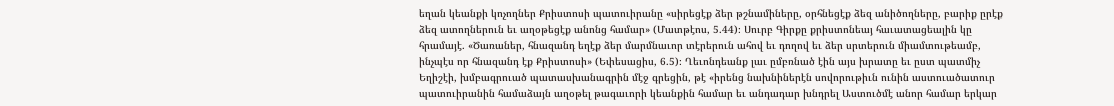եղան կեանքի կոչողներ Քրիստոսի պատուիրանը «սիրեցէք ձեր թշնամիները, օրհնեցէք ձեզ անիծողները, բարիք ըրէք ձեզ ատողներուն եւ աղօթեցէք անոնց համար» (Մատթէոս, 5.44)։ Սուրբ Գիրքը քրիստոնեայ հաւատացեալին կը հրամայէ. «Ծառաներ, հնազանդ եղէք ձեր մարմնաւոր տէրերուն ահով եւ դողով եւ ձեր սրտերուն միամտութեամբ, ինչպէս որ հնազանդ էք Քրիստոսի» (Եփեսացիս, 6.5)։ Ղեւոնդեանք լաւ ըմբռնած էին այս խրատը եւ ըստ պատմիչ Եղիշէի, խմբագրուած պատասխանագրին մէջ գրեցին, թէ «իրենց նախնիներէն սովորութիւն ունին աստուածատուր պատուիրանին համաձայն աղօթել թագաւորի կեանքին համար եւ անդադար խնդրել Աստուծմէ անոր համար երկար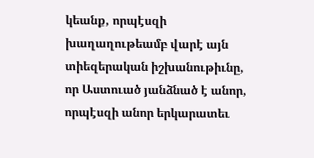կեանք, որպէսզի խաղաղութեամբ վարէ այն տիեզերական իշխանութիւնը, որ Աստուած յանձնած է անոր, որպէսզի անոր երկարատեւ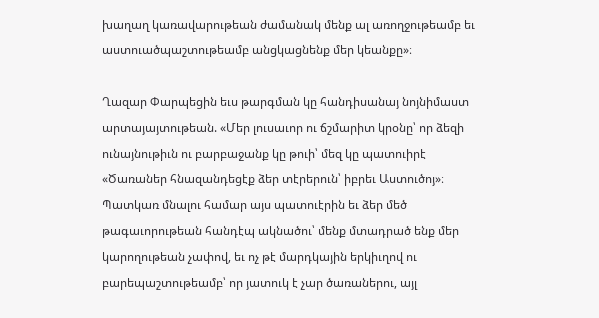խաղաղ կառավարութեան ժամանակ մենք ալ առողջութեամբ եւ աստուածպաշտութեամբ անցկացնենք մեր կեանքը»։

Ղազար Փարպեցին եւս թարգման կը հանդիսանայ նոյնիմաստ արտայայտութեան. «Մեր լուսաւոր ու ճշմարիտ կրօնը՝ որ ձեզի ունայնութիւն ու բարբաջանք կը թուի՝ մեզ կը պատուիրէ «Ծառաներ հնազանդեցէք ձեր տէրերուն՝ իբրեւ Աստուծոյ»։ Պատկառ մնալու համար այս պատուէրին եւ ձեր մեծ թագաւորութեան հանդէպ ակնածու՝ մենք մտադրած ենք մեր կարողութեան չափով, եւ ոչ թէ մարդկային երկիւղով ու բարեպաշտութեամբ՝ որ յատուկ է չար ծառաներու, այլ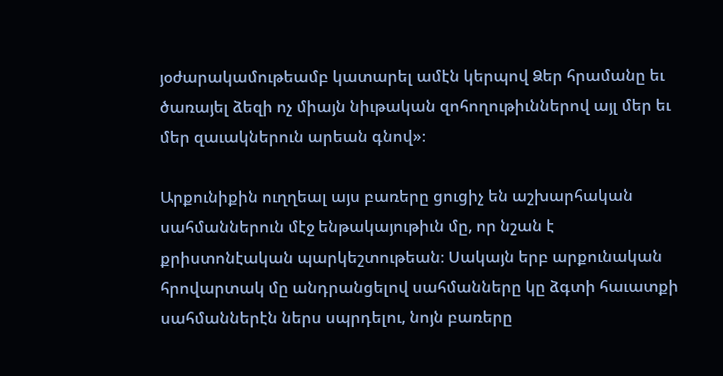յօժարակամութեամբ կատարել ամէն կերպով Ձեր հրամանը եւ ծառայել ձեզի ոչ միայն նիւթական զոհողութիւններով այլ մեր եւ մեր զաւակներուն արեան գնով»։

Արքունիքին ուղղեալ այս բառերը ցուցիչ են աշխարհական սահմաններուն մէջ ենթակայութիւն մը, որ նշան է քրիստոնէական պարկեշտութեան։ Սակայն երբ արքունական հրովարտակ մը անդրանցելով սահմանները կը ձգտի հաւատքի սահմաններէն ներս սպրդելու, նոյն բառերը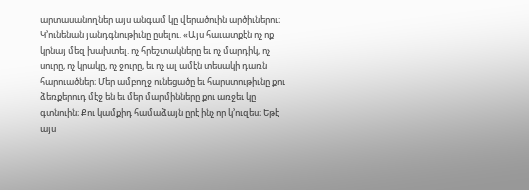արտասանողներ այս անգամ կը վերածուին արծիւներու։ Կ՚ունենան յանդգնութիւնը ըսելու. «Այս հաւատքէն ոչ ոք կրնայ մեզ խախտել. ոչ հրեշտակները եւ ոչ մարդիկ, ոչ սուրը, ոչ կրակը, ոչ ջուրը, եւ ոչ ալ ամէն տեսակի դառն հարուածներ։ Մեր ամբողջ ունեցածը եւ հարստութիւնը քու ձեռքերուդ մէջ են եւ մեր մարմինները քու առջեւ կը գտնուին։ Քու կամքիդ համաձայն ըրէ ինչ որ կ՚ուզես։ Եթէ այս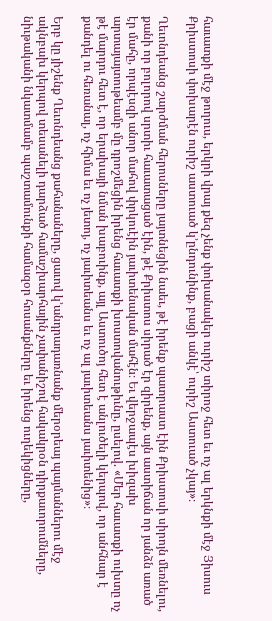հաւատքի մէջ թողուս, երկրի վրայ քեզ չենք փոխանակեր ուրիշ տիրոջ հետ եւ ոչ ալ երկնքի մէջ Յիսուս Քրիստոսի փոխարէն ուրիշ աստուած կ՚ընդունինք, բացի անկէ՝ ուրիշ Աստուած չկայ»։

Ղեւոնդեանց շարժման հերոսները յայտնեցին նաեւ, թէ իրենք պատրաստ էին Քրիստոսի սիրոյն մեռնելու, քանի որ բոլորով սրտիւ հաւատացած էին, թէ Քրիստոս սիրած էր զիրենք, այն աստիճան որ յանձն առած էր մահը, որպէսզի անոր մահով փրկուէին յաւիտենական մահէն։ Եւ վերջապէս խիզախ արտայայտութեամբ մը դրոշմեցին իրենց հաւատքի խոստովանութիւնը, ըսելով. «Մեր հաւատքի ուխտը ոչ թէ մարդու հետ է, որ երախայի նման խաբուինք, այլ Աստուծոյ հետ է անլուծելի կերպով, որ անհնար է քանդել ու հեռանալ, ոչ հիմա եւ ոչ յետոյ, ոչ յաւիտեանս եւ ոչ ալ յաւիտեանս յաւիտենից»։

Երբ կը յիշենք Ղեւոնդեանց քահանաները, ցաւով կ՚անդրադառնանք մերօրեայ պայմաններու մէջ ակնբախ կերպով տեսանելի դարձած համաշխարհային չափանիշով հակակրօն դիրքաւորումները, նիւթականի նկատմամբ պաշտամունքի համազօր հոսանքները եւ իրենց ուղեկիցները,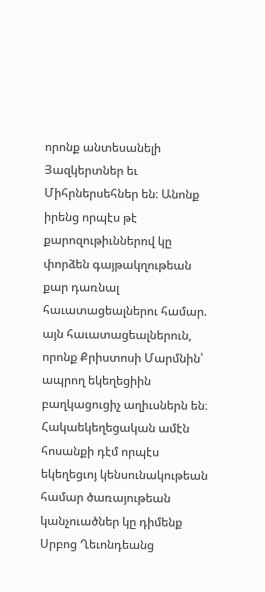որոնք անտեսանելի Յազկերտներ եւ Միհրներսեհներ են։ Անոնք իրենց որպէս թէ քարոզութիւններով կը փորձեն գայթակղութեան քար դառնալ հաւատացեալներու համար. այն հաւատացեալներուն, որոնք Քրիստոսի Մարմնին՝ ապրող եկեղեցիին բաղկացուցիչ աղիւսներն են։ Հակաեկեղեցական ամէն հոսանքի դէմ որպէս եկեղեցւոյ կենսունակութեան համար ծառայութեան կանչուածներ կը դիմենք Սրբոց Ղեւոնդեանց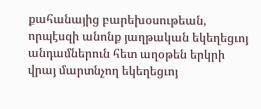քահանայից բարեխօսութեան, որպէսզի անոնք յաղթական եկեղեցւոյ անդամներուն հետ աղօթեն երկրի վրայ մարտնչող եկեղեցւոյ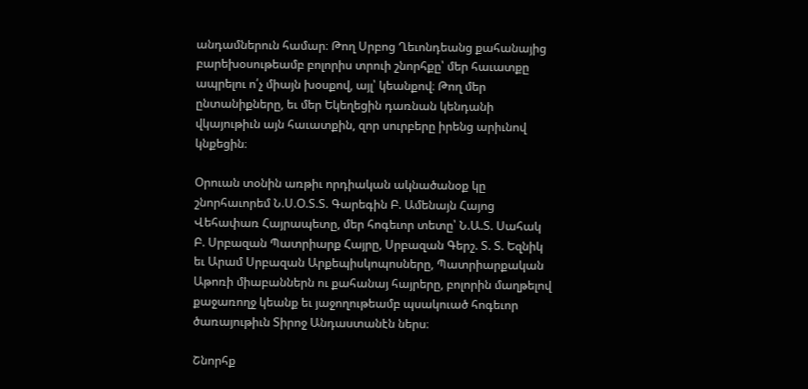անդամներուն համար։ Թող Սրբոց Ղեւոնդեանց քահանայից բարեխօսութեամբ բոլորիս տրուի շնորհքը՝ մեր հաւատքը ապրելու ո՛չ միայն խօսքով, այլ՝ կեանքով։ Թող մեր ընտանիքները, եւ մեր Եկեղեցին դառնան կենդանի վկայութիւն այն հաւատքին, զոր սուրբերը իրենց արիւնով կնքեցին։

Օրուան տօնին առթիւ որդիական ակնածանօք կը շնորհաւորեմ Ն.Ս.Օ.Տ.Տ. Գարեգին Բ. Ամենայն Հայոց Վեհափառ Հայրապետը, մեր հոգեւոր տետը՝ Ն.Ա.Տ. Սահակ Բ. Սրբազան Պատրիարք Հայրը, Սրբազան Գերշ. Տ. Տ. Եզնիկ եւ Արամ Սրբազան Արքեպիսկոպոսները, Պատրիարքական Աթոռի միաբաններն ու քահանայ հայրերը, բոլորին մաղթելով քաջառողջ կեանք եւ յաջողութեամբ պսակուած հոգեւոր ծառայութիւն Տիրոջ Անդաստանէն ներս։

Շնորհք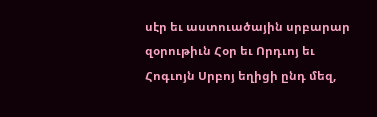սէր եւ աստուածային սրբարար զօրութիւն Հօր եւ Որդւոյ եւ Հոգւոյն Սրբոյ եղիցի ընդ մեզ,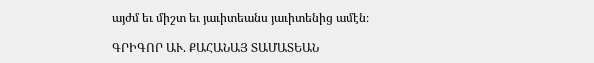այժմ եւ միշտ եւ յաւիտեանս յաւիտենից ամէն։

ԳՐԻԳՈՐ ԱՒ. ՔԱՀԱՆԱՅ ՏԱՄԱՏԵԱՆ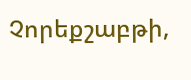Չորեքշաբթի,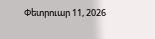Փետրուար 11, 2026